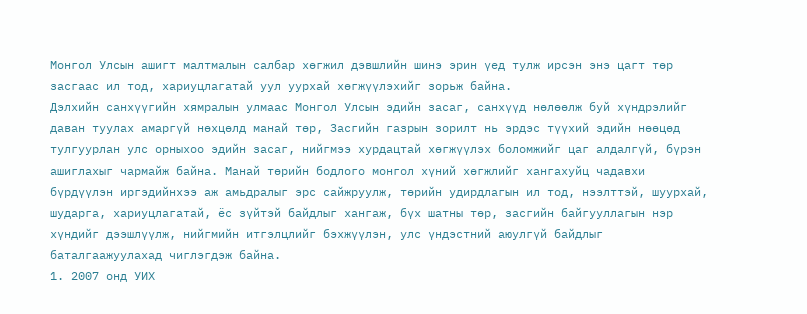Монгол Улсын ашигт малтмалын салбар хөгжил дэвшлийн шинэ эрин үед тулж ирсэн энэ цагт төр засгаас ил тод, хариуцлагатай уул уурхай хөгжүүлэхийг зорьж байна.
Дэлхийн санхүүгийн хямралын улмаас Монгол Улсын эдийн засаг, санхүүд нөлөөлж буй хүндрэлийг даван туулах амаргүй нөхцөлд манай төр, Засгийн газрын зорилт нь эрдэс түүхий эдийн нөөцөд тулгуурлан улс орныхоо эдийн засаг, нийгмээ хурдацтай хөгжүүлэх боломжийг цаг алдалгүй, бүрэн ашиглахыг чармайж байна. Манай төрийн бодлого монгол хүний хөгжлийг хангахуйц чадавхи бүрдүүлэн иргэдийнхээ аж амьдралыг эрс сайжруулж, төрийн удирдлагын ил тод, нээлттэй, шуурхай, шударга, хариуцлагатай, ёс зүйтэй байдлыг хангаж, бүх шатны төр, засгийн байгууллагын нэр хүндийг дээшлүүлж, нийгмийн итгэлцлийг бэхжүүлэн, улс үндэстний аюулгүй байдлыг баталгаажуулахад чиглэгдэж байна.
1. 2007 онд УИХ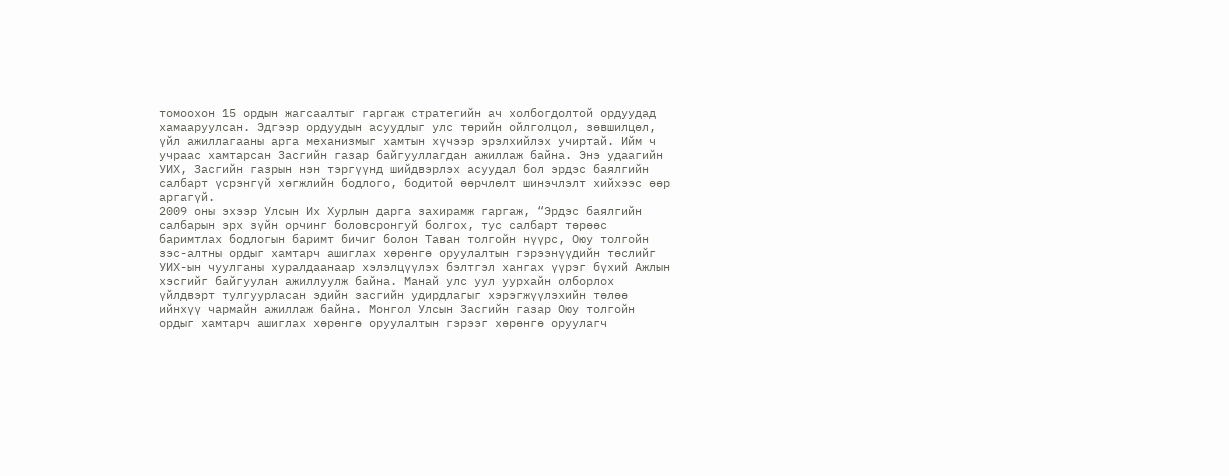томоохон 15 ордын жагсаалтыг гаргаж стратегийн ач холбогдолтой ордуудад хамааруулсан. Эдгээр ордуудын асуудлыг улс төрийн ойлголцол, зөвшилцөл, үйл ажиллагааны арга механизмыг хамтын хүчээр эрэлхийлэх учиртай. Ийм ч учраас хамтарсан Засгийн газар байгууллагдан ажиллаж байна. Энэ удаагийн УИХ, Засгийн газрын нэн тэргүүнд шийдвэрлэх асуудал бол эрдэс баялгийн салбарт үсрэнгүй хөгжлийн бодлого, бодитой өөрчлөлт шинэчлэлт хийхээс өөр аргагүй.
2009 оны эхээр Улсын Их Хурлын дарга захирамж гаргаж, “Эрдэс баялгийн салбарын эрх зүйн орчинг боловсронгуй болгох, тус салбарт төрөөс баримтлах бодлогын баримт бичиг болон Таван толгойн нүүрс, Оюу толгойн зэс-алтны ордыг хамтарч ашиглах хөрөнгө оруулалтын гэрээнүүдийн төслийг УИХ-ын чуулганы хуралдаанаар хэлэлцүүлэх бэлтгэл хангах үүрэг бүхий Ажлын хэсгийг байгуулан ажиллуулж байна. Манай улс уул уурхайн олборлох үйлдвэрт тулгуурласан эдийн засгийн удирдлагыг хэрэгжүүлэхийн төлөө ийнхүү чармайн ажиллаж байна. Монгол Улсын Засгийн газар Оюу толгойн ордыг хамтарч ашиглах хөрөнгө оруулалтын гэрээг хөрөнгө оруулагч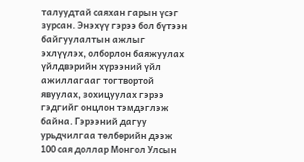талуудтай саяхан гарын үсэг зурсан. Энэхүү гэрээ бол бүтээн байгуулалтын ажлыг эхлүүлэх, олборлон баяжуулах үйлдвэрийн хүрээний үйл ажиллагааг тогтвортой явуулах, зохицуулах гэрээ гэдгийг онцлон тэмдэглэж байна. Гэрээний дагуу урьдчилгаа төлбөрийн дээж 100 сая доллар Монгол Улсын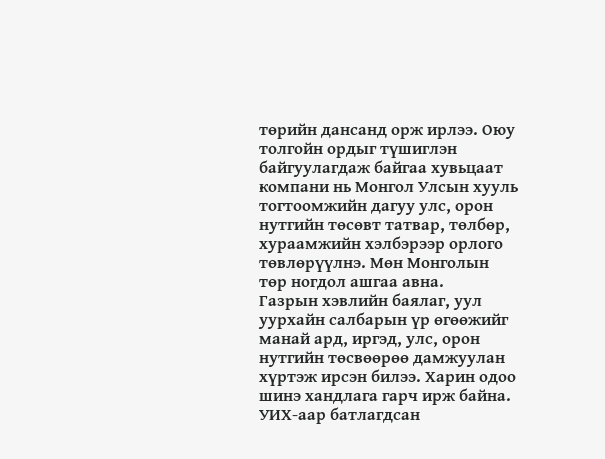төрийн дансанд орж ирлээ. Оюу толгойн ордыг түшиглэн байгуулагдаж байгаа хувьцаат компани нь Монгол Улсын хууль тогтоомжийн дагуу улс, орон нутгийн төсөвт татвар, төлбөр, хураамжийн хэлбэрээр орлого төвлөрүүлнэ. Мөн Монголын төр ногдол ашгаа авна.
Газрын хэвлийн баялаг, уул уурхайн салбарын үр өгөөжийг манай ард, иргэд, улс, орон нутгийн төсвөөрөө дамжуулан хүртэж ирсэн билээ. Харин одоо шинэ хандлага гарч ирж байна. УИХ-аар батлагдсан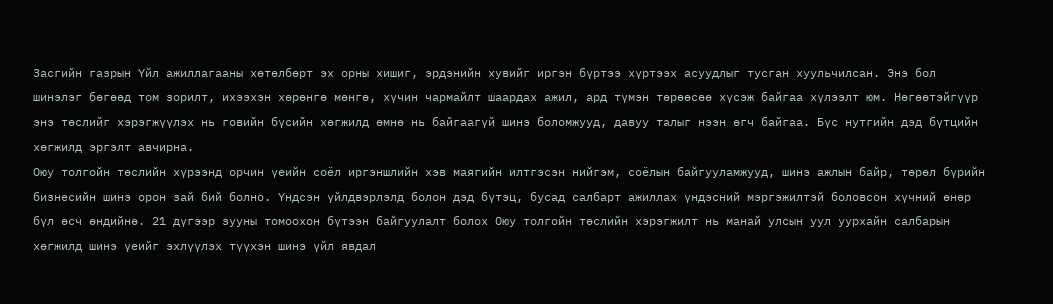Засгийн газрын Үйл ажиллагааны хөтөлбөрт эх орны хишиг, эрдэнийн хувийг иргэн бүртээ хүртээх асуудлыг тусган хуульчилсан. Энэ бол шинэлэг бөгөөд том зорилт, ихээхэн хөрөнгө мөнгө, хүчин чармайлт шаардах ажил, ард түмэн төрөөсөө хүсэж байгаа хүлээлт юм. Нөгөөтэйгүүр энэ төслийг хэрэгжүүлэх нь говийн бүсийн хөгжилд өмнө нь байгаагүй шинэ боломжууд, давуу талыг нээн өгч байгаа. Бүс нутгийн дэд бүтцийн хөгжилд эргэлт авчирна.
Оюу толгойн төслийн хүрээнд орчин үеийн соёл иргэншлийн хэв маягийн илтгэсэн нийгэм, соёлын байгууламжууд, шинэ ажлын байр, төрөл бүрийн бизнесийн шинэ орон зай бий болно. Үндсэн үйлдвэрлэлд болон дэд бүтэц, бусад салбарт ажиллах үндэсний мэргэжилтэй боловсон хүчний өнөр бүл өсч өндийнө. 21 дүгээр зууны томоохон бүтээн байгуулалт болох Оюу толгойн төслийн хэрэгжилт нь манай улсын уул уурхайн салбарын хөгжилд шинэ үеийг эхлүүлэх түүхэн шинэ үйл явдал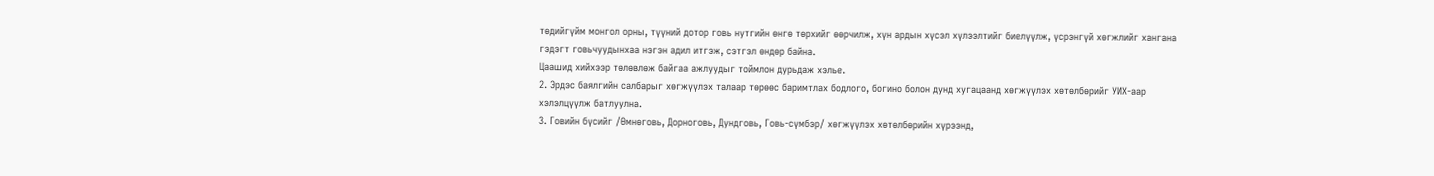төдийгүйм монгол орны, түүний дотор говь нутгийн өнгө төрхийг өөрчилж, хүн ардын хүсэл хүлээлтийг биелүүлж, үсрэнгүй хөгжлийг хангана гэдэгт говьчуудынхаа нэгэн адил итгэж, сэтгэл өндөр байна.
Цаашид хийхээр төлөвлөж байгаа ажлуудыг тоймлон дурьдаж хэлье.
2. Эрдэс баялгийн салбарыг хөгжүүлэх талаар төрөөс баримтлах бодлого, богино болон дунд хугацаанд хөгжүүлэх хөтөлбөрийг УИХ-аар хэлэлцүүлж батлуулна.
3. Говийн бүсийг /Өмнөговь, Дорноговь, Дундговь, Говь-сүмбэр/ хөгжүүлэх хөтөлбөрийн хүрээнд,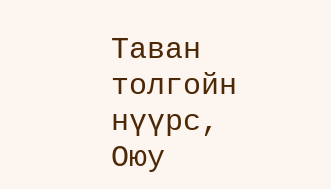Таван толгойн нүүрс, Оюу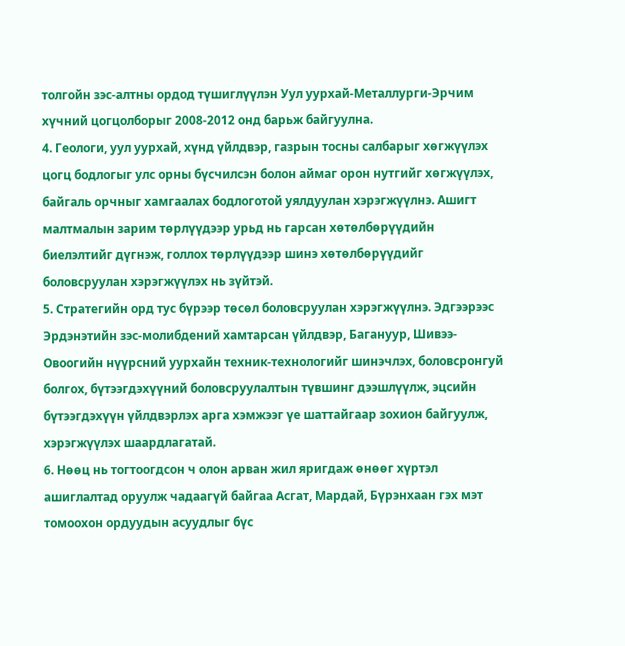толгойн зэс-алтны ордод түшиглүүлэн Уул уурхай-Металлурги-Эрчим хүчний цогцолборыг 2008-2012 онд барьж байгуулна.
4. Геологи, уул уурхай, хүнд үйлдвэр, газрын тосны салбарыг хөгжүүлэх цогц бодлогыг улс орны бүсчилсэн болон аймаг орон нутгийг хөгжүүлэх, байгаль орчныг хамгаалах бодлоготой уялдуулан хэрэгжүүлнэ. Ашигт малтмалын зарим төрлүүдээр урьд нь гарсан хөтөлбөрүүдийн биелэлтийг дүгнэж, голлох төрлүүдээр шинэ хөтөлбөрүүдийг боловсруулан хэрэгжүүлэх нь зүйтэй.
5. Стратегийн орд тус бүрээр төсөл боловсруулан хэрэгжүүлнэ. Эдгээрээс Эрдэнэтийн зэс-молибдений хамтарсан үйлдвэр, Багануур, Шивээ-Овоогийн нүүрсний уурхайн техник-технологийг шинэчлэх, боловсронгуй болгох, бүтээгдэхүүний боловсруулалтын түвшинг дээшлүүлж, эцсийн бүтээгдэхүүн үйлдвэрлэх арга хэмжээг үе шаттайгаар зохион байгуулж, хэрэгжүүлэх шаардлагатай.
6. Нөөц нь тогтоогдсон ч олон арван жил яригдаж өнөөг хүртэл ашиглалтад оруулж чадаагүй байгаа Асгат, Мардай, Бүрэнхаан гэх мэт томоохон ордуудын асуудлыг бүс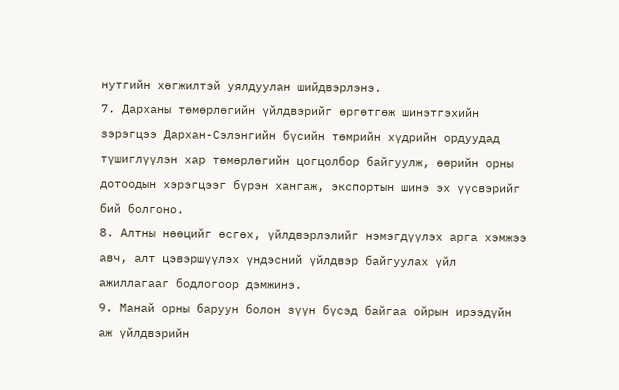нутгийн хөгжилтэй уялдуулан шийдвэрлэнэ.
7. Дарханы төмөрлөгийн үйлдвэрийг өргөтгөж шинэтгэхийн зэрэгцээ Дархан-Сэлэнгийн бүсийн төмрийн хүдрийн ордуудад түшиглүүлэн хар төмөрлөгийн цогцолбор байгуулж, өөрийн орны дотоодын хэрэгцээг бүрэн хангаж, экспортын шинэ эх үүсвэрийг бий болгоно.
8. Алтны нөөцийг өсгөх, үйлдвэрлэлийг нэмэгдүүлэх арга хэмжээ авч, алт цэвэршүүлэх үндэсний үйлдвэр байгуулах үйл ажиллагааг бодлогоор дэмжинэ.
9. Манай орны баруун болон зүүн бүсэд байгаа ойрын ирээдүйн аж үйлдвэрийн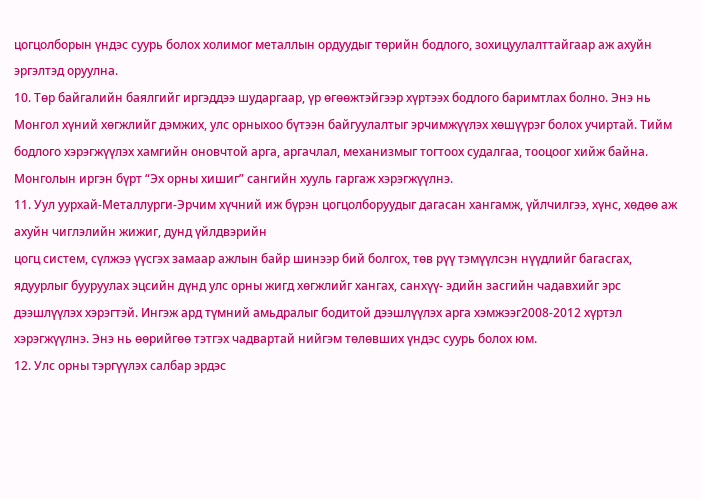цогцолборын үндэс суурь болох холимог металлын ордуудыг төрийн бодлого, зохицуулалттайгаар аж ахуйн эргэлтэд оруулна.
10. Төр байгалийн баялгийг иргэддээ шударгаар, үр өгөөжтэйгээр хүртээх бодлого баримтлах болно. Энэ нь Монгол хүний хөгжлийг дэмжих, улс орныхоо бүтээн байгуулалтыг эрчимжүүлэх хөшүүрэг болох учиртай. Тийм бодлого хэрэгжүүлэх хамгийн оновчтой арга, аргачлал, механизмыг тогтоох судалгаа, тооцоог хийж байна. Монголын иргэн бүрт “Эх орны хишиг” сангийн хууль гаргаж хэрэгжүүлнэ.
11. Уул уурхай-Металлурги-Эрчим хүчний иж бүрэн цогцолборуудыг дагасан хангамж, үйлчилгээ, хүнс, хөдөө аж ахуйн чиглэлийн жижиг, дунд үйлдвэрийн
цогц систем, сүлжээ үүсгэх замаар ажлын байр шинээр бий болгох, төв рүү тэмүүлсэн нүүдлийг багасгах, ядуурлыг бууруулах эцсийн дүнд улс орны жигд хөгжлийг хангах, санхүү- эдийн засгийн чадавхийг эрс дээшлүүлэх хэрэгтэй. Ингэж ард түмний амьдралыг бодитой дээшлүүлэх арга хэмжээг2008-2012 хүртэл хэрэгжүүлнэ. Энэ нь өөрийгөө тэтгэх чадвартай нийгэм төлөвших үндэс суурь болох юм.
12. Улс орны тэргүүлэх салбар эрдэс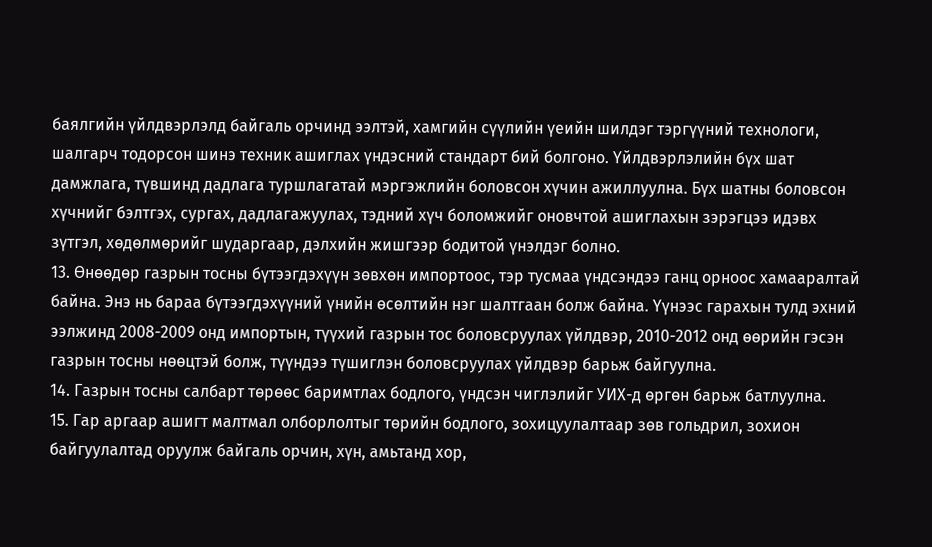баялгийн үйлдвэрлэлд байгаль орчинд ээлтэй, хамгийн сүүлийн үеийн шилдэг тэргүүний технологи, шалгарч тодорсон шинэ техник ашиглах үндэсний стандарт бий болгоно. Үйлдвэрлэлийн бүх шат дамжлага, түвшинд дадлага туршлагатай мэргэжлийн боловсон хүчин ажиллуулна. Бүх шатны боловсон хүчнийг бэлтгэх, сургах, дадлагажуулах, тэдний хүч боломжийг оновчтой ашиглахын зэрэгцээ идэвх зүтгэл, хөдөлмөрийг шударгаар, дэлхийн жишгээр бодитой үнэлдэг болно.
13. Өнөөдөр газрын тосны бүтээгдэхүүн зөвхөн импортоос, тэр тусмаа үндсэндээ ганц орноос хамааралтай байна. Энэ нь бараа бүтээгдэхүүний үнийн өсөлтийн нэг шалтгаан болж байна. Үүнээс гарахын тулд эхний ээлжинд 2008-2009 онд импортын, түүхий газрын тос боловсруулах үйлдвэр, 2010-2012 онд өөрийн гэсэн газрын тосны нөөцтэй болж, түүндээ түшиглэн боловсруулах үйлдвэр барьж байгуулна.
14. Газрын тосны салбарт төрөөс баримтлах бодлого, үндсэн чиглэлийг УИХ-д өргөн барьж батлуулна.
15. Гар аргаар ашигт малтмал олборлолтыг төрийн бодлого, зохицуулалтаар зөв гольдрил, зохион байгуулалтад оруулж байгаль орчин, хүн, амьтанд хор,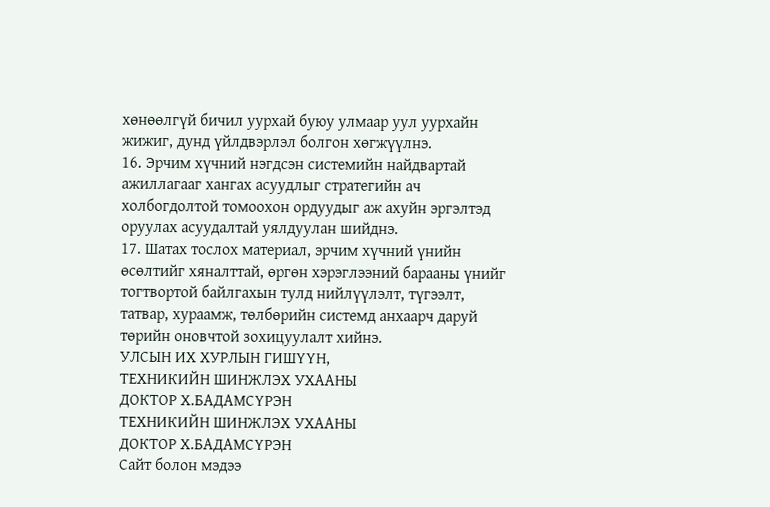хөнөөлгүй бичил уурхай буюу улмаар уул уурхайн жижиг, дунд үйлдвэрлэл болгон хөгжүүлнэ.
16. Эрчим хүчний нэгдсэн системийн найдвартай ажиллагааг хангах асуудлыг стратегийн ач холбогдолтой томоохон ордуудыг аж ахуйн эргэлтэд оруулах асуудалтай уялдуулан шийднэ.
17. Шатах тослох материал, эрчим хүчний үнийн өсөлтийг хяналттай, өргөн хэрэглээний барааны үнийг тогтвортой байлгахын тулд нийлүүлэлт, түгээлт, татвар, хураамж, төлбөрийн системд анхаарч даруй төрийн оновчтой зохицуулалт хийнэ.
УЛСЫН ИХ ХУРЛЫН ГИШҮҮН,
ТЕХНИКИЙН ШИНЖЛЭХ УХААНЫ
ДОКТОР Х.БАДАМСҮРЭН
ТЕХНИКИЙН ШИНЖЛЭХ УХААНЫ
ДОКТОР Х.БАДАМСҮРЭН
Сайт болон мэдээ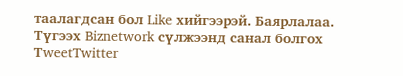таалагдсан бол Like хийгээрэй. Баярлалаа.
Түгээх Biznetwork сүлжээнд санал болгох
ТweetTwitter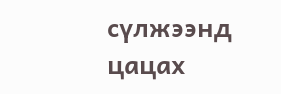сүлжээнд цацах